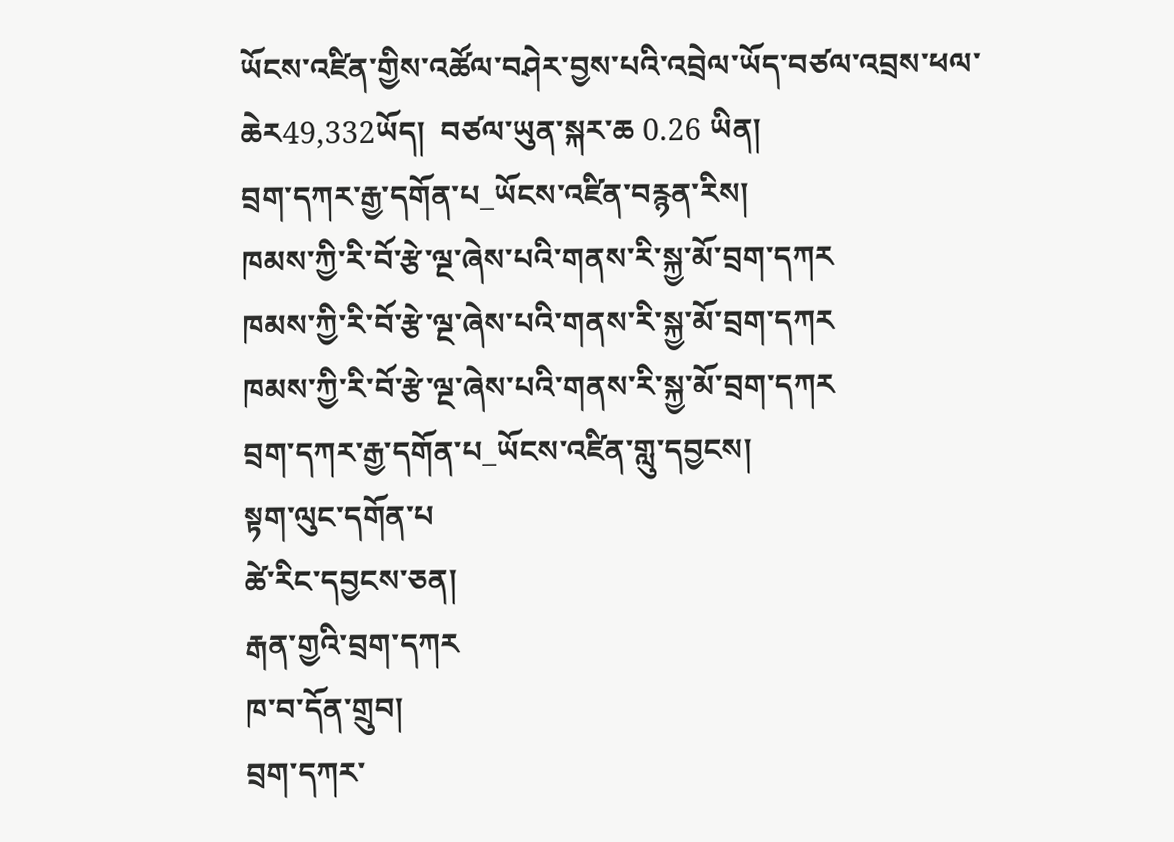ཡོངས་འཛིན་གྱིས་འཚོལ་བཤེར་བྱས་པའི་འབྲེལ་ཡོད་བཙལ་འབྲས་ཕལ་ཆེར49,332ཡོད།  བཙལ་ཡུན་སྐར་ཆ 0.26 ཡིན།
བྲག་དཀར་རྒྱ་དགོན་པ_ཡོངས་འཛིན་བརྙན་རིས།
ཁམས་ཀྱི་རི་བོ་རྩེ་ལྔ་ཞེས་པའི་གནས་རི་སྐྱ་མོ་བྲག་དཀར
ཁམས་ཀྱི་རི་བོ་རྩེ་ལྔ་ཞེས་པའི་གནས་རི་སྐྱ་མོ་བྲག་དཀར
ཁམས་ཀྱི་རི་བོ་རྩེ་ལྔ་ཞེས་པའི་གནས་རི་སྐྱ་མོ་བྲག་དཀར
བྲག་དཀར་རྒྱ་དགོན་པ_ཡོངས་འཛིན་གླུ་དབྱངས།
སྟག་ལུང་དགོན་པ
ཚེ་རིང་དབྱངས་ཅན།
རྒན་གྱའི་བྲག་དཀར
ཁ་བ་དོན་གྲུབ།
བྲག་དཀར་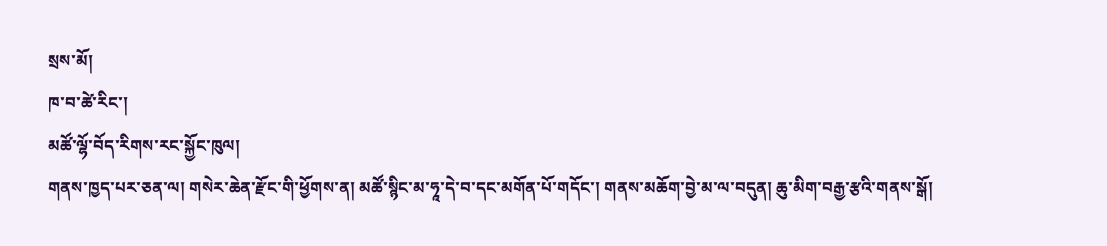སྲས་མོ།
ཁ་བ་ཚེ་རིང་།
མཚོ་ལྷོ་བོད་རིགས་རང་སྐྱོང་ཁུལ།
གནས་ཁྱད་པར་ཅན་ལ། གསེར་ཆེན་རྫོང་གི་ཕྱོགས་ན། མཚོ་སྙིང་མ་ཧཱ་དེ་བ་དང་མགོན་པོ་གདོང་། གནས་མཆོག་བྱེ་མ་ལ་བདུན། ཆུ་མིག་བརྒྱ་རྩའི་གནས་སྒོ།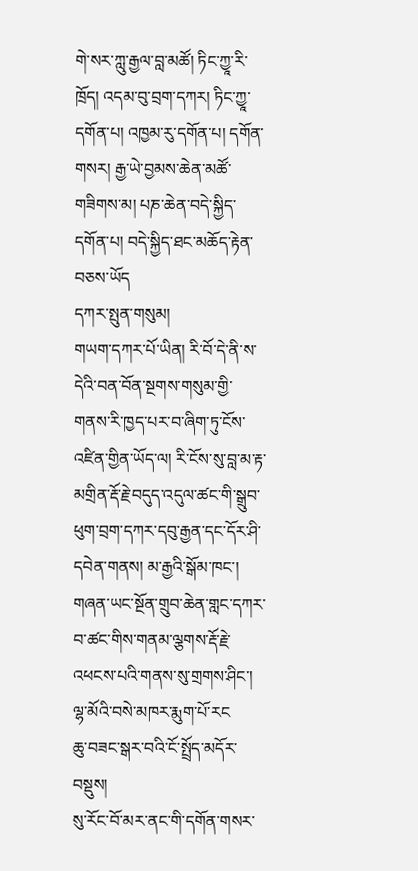གེ་སར་ཀླུ་རྒྱལ་བླ་མཚོ། ཏིང་ཀྱཱ་རི་ཁྲོད། འདམ་བུ་བྲག་དཀར། ཏིང་ཀྱཱ་དགོན་པ། འཁྱམ་རུ་དགོན་པ། དགོན་གསར། རྒྱ་ཡེ་བྱམས་ཆེན་མཚོ་གཟིགས་མ། པཎ་ཆེན་བདེ་སྐྱིད་དགོན་པ། བདེ་སྐྱིད་ཐང་མཆོད་རྟེན་བཅས་ཡོད
དཀར་སྤུན་གསུམ།
གཡག་དཀར་པོ་ཡིན། རི་བོ་དེ་ནི་ས་དེའི་བན་བོན་སྔགས་གསུམ་གྱི་གནས་རི་ཁྱད་པར་བ་ཞིག་ཏུ་ངོས་འཛིན་གྱིན་ཡོད་ལ། རི་ངོས་སུ་བླ་མ་རྟ་མགྲིན་རྡོ་རྗེ་བདུད་འདུལ་ཚང་གི་སྒྲུབ་ཕུག་བྲག་དཀར་དབུ་རྒྱན་དང་དོར་ཤི་དབེན་གནས། མ་རྒྱའི་སྒོམ་ཁང་། གཞན་ཡང་སྔོན་གྲུབ་ཆེན་གླང་དཀར་བ་ཚང་གིས་གནམ་ལྕགས་རྡོ་རྗེ་འཕངས་པའི་གནས་སུ་གྲགས་ཤིང་། ལྷ་མོའི་བསེ་མཁར་རྨུག་པོ་རང
ཆུ་བཟང་སྒར་བའི་ངོ་སྤྲོད་མདོར་བསྡུས།
སུ་རོང་བོ་མར་ནང་གི་དགོན་གསར་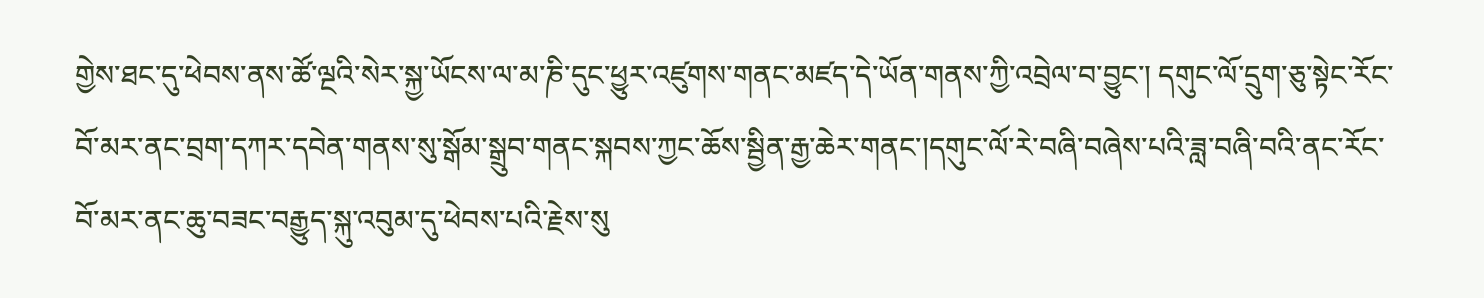གྱེས་ཐང་དུ་ཕེབས་ནས་ཚོ་ལྔའི་སེར་སྐྱ་ཡོངས་ལ་མ་ཎི་དུང་ཕྱུར་འཛུགས་གནང་མཛད་དེ་ཡོན་གནས་ཀྱི་འབྲེལ་བ་བྱུང་། དགུང་ལོ་དྲུག་ཅུ་སྟེང་རོང་བོ་མར་ནང་བྲག་དཀར་དབེན་གནས་སུ་སྒོམ་སྒྲུབ་གནང་སྐབས་ཀྱང་ཆོས་སྦྱིན་རྒྱ་ཆེར་གནང་།དགུང་ལོ་རེ་བཞི་བཞེས་པའི་ཟླ་བཞི་བའི་ནང་རོང་བོ་མར་ནང་ཆུ་བཟང་བརྒྱུད་སྐུ་འབུམ་དུ་ཕེབས་པའི་རྗེས་སུ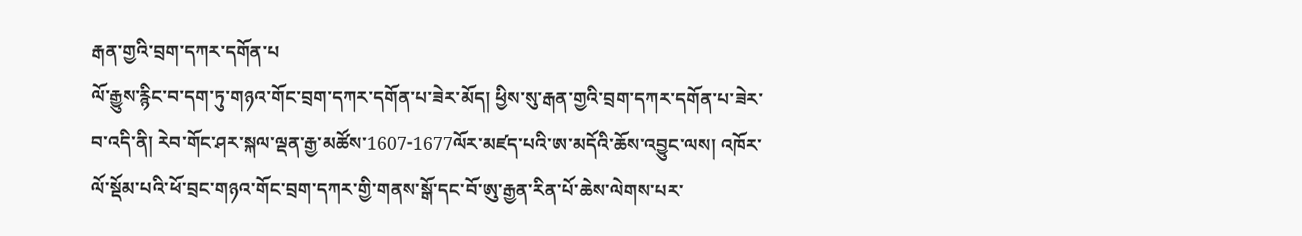རྒན་གྱའི་བྲག་དཀར་དགོན་པ
ལོ་རྒྱུས་རྙིང་བ་དག་ཏུ་གཉའ་གོང་བྲག་དཀར་དགོན་པ་ཟེར་མོད། ཕྱིས་སུ་རྒན་གྱའི་བྲག་དཀར་དགོན་པ་ཟེར་བ་འདི་ནི། རེབ་གོང་ཤར་སྐལ་ལྡན་རྒྱ་མཚོས་1607-1677ལོར་མཛད་པའི་ཨ་མདོའི་ཆོས་འབྱུང་ལས། འཁོར་ལོ་སྡོམ་པའི་ཕོ་བྲང་གཉའ་གོང་བྲག་དཀར་གྱི་གནས་སྒོ་དང་བོ་ཨུ་རྒྱན་རིན་པོ་ཆེས་ལེགས་པར་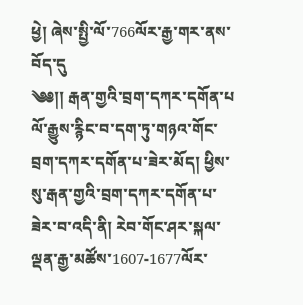ཕྱེ། ཞེས་སྤྱི་ལོ་766ལོར་རྒྱ་གར་ནས་བོད་དུ
༄༅།། རྒན་གྱའི་བྲག་དཀར་དགོན་པ
ལོ་རྒྱུས་རྙིང་བ་དག་ཏུ་གཉའ་གོང་བྲག་དཀར་དགོན་པ་ཟེར་མོད། ཕྱིས་སུ་རྒན་གྱའི་བྲག་དཀར་དགོན་པ་ཟེར་བ་འདི་ནི། རེབ་གོང་ཤར་སྐལ་ལྡན་རྒྱ་མཚོས་1607-1677ལོར་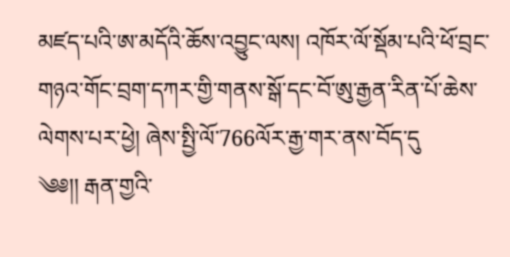མཛད་པའི་ཨ་མདོའི་ཆོས་འབྱུང་ལས། འཁོར་ལོ་སྡོམ་པའི་ཕོ་བྲང་གཉའ་གོང་བྲག་དཀར་གྱི་གནས་སྒོ་དང་བོ་ཨུ་རྒྱན་རིན་པོ་ཆེས་ལེགས་པར་ཕྱེ། ཞེས་སྤྱི་ལོ་766ལོར་རྒྱ་གར་ནས་བོད་དུ
༄༅།། རྒན་གྱའི་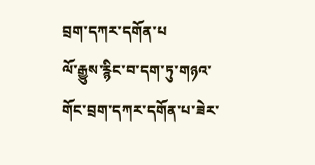བྲག་དཀར་དགོན་པ
ལོ་རྒྱུས་རྙིང་བ་དག་ཏུ་གཉའ་གོང་བྲག་དཀར་དགོན་པ་ཟེར་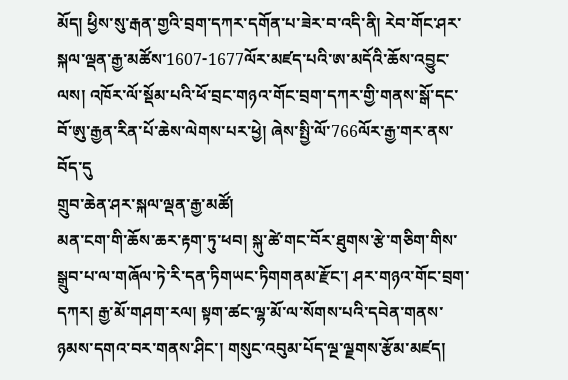མོད། ཕྱིས་སུ་རྒན་གྱའི་བྲག་དཀར་དགོན་པ་ཟེར་བ་འདི་ནི། རེབ་གོང་ཤར་སྐལ་ལྡན་རྒྱ་མཚོས་1607-1677ལོར་མཛད་པའི་ཨ་མདོའི་ཆོས་འབྱུང་ལས། འཁོར་ལོ་སྡོམ་པའི་ཕོ་བྲང་གཉའ་གོང་བྲག་དཀར་གྱི་གནས་སྒོ་དང་བོ་ཨུ་རྒྱན་རིན་པོ་ཆེས་ལེགས་པར་ཕྱེ། ཞེས་སྤྱི་ལོ་766ལོར་རྒྱ་གར་ནས་བོད་དུ
གྲུབ་ཆེན་ཤར་སྐལ་ལྡན་རྒྱ་མཚོ།
མན་ངག་གི་ཆོས་ཆར་རྟག་ཏུ་ཕབ། སྐུ་ཚེ་གང་བོར་ཐུགས་རྩེ་གཅིག་གིས་སྒྲུབ་པ་ལ་གཞོལ་ཏེ་རི་དན་ཏིགཡང་ཏིགགནམ་རྫོང་། ཤར་གཉའ་གོང་བྲག་དཀར། རྒྱ་མོ་གཤག་རལ། སྟག་ཚང་ལྷ་མོ་ལ་སོགས་པའི་དབེན་གནས་ཉམས་དགའ་བར་གནས་ཤིང་། གསུང་འབུམ་པོད་ལྔ་ལྗགས་རྩོམ་མཛད།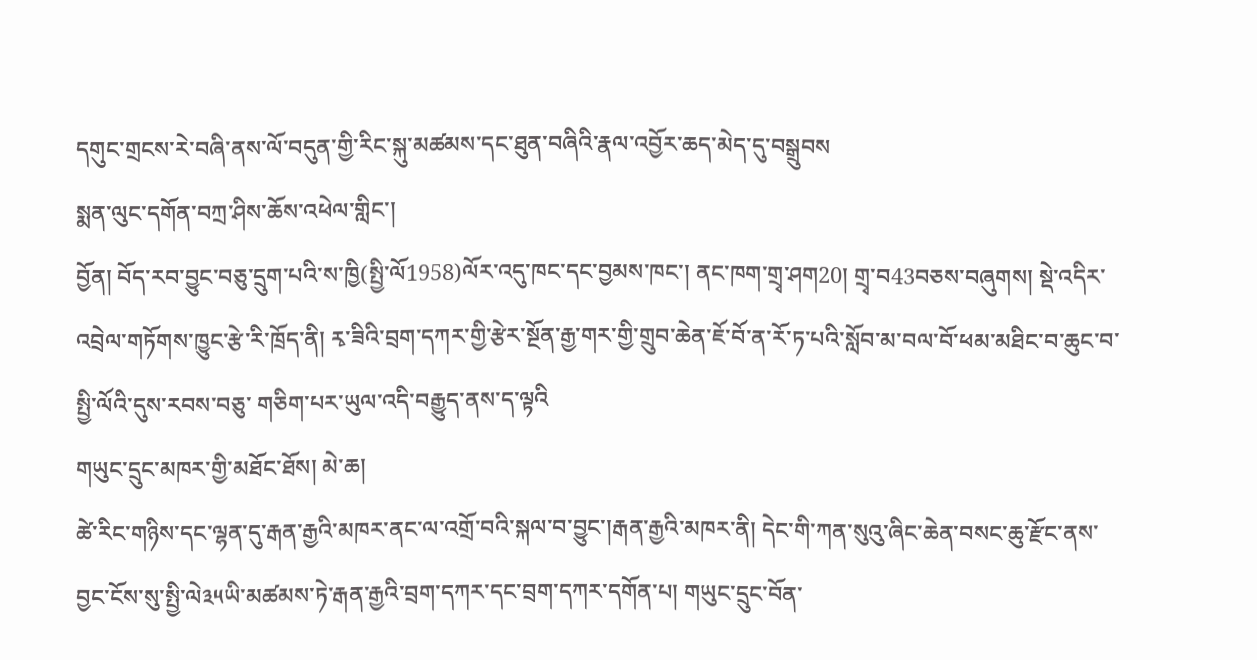དགུང་གྲངས་རེ་བཞི་ནས་ལོ་བདུན་གྱི་རིང་སྐུ་མཚམས་དང་ཐུན་བཞིའི་རྣལ་འབྱོར་ཆད་མེད་དུ་བསྒྲུབས
སྨན་ལུང་དགོན་བཀྲ་ཤིས་ཆོས་འཕེལ་གླིང་།
བྱོན། བོད་རབ་བྱུང་བཅུ་དྲུག་པའི་ས་ཁྱི(སྤྱི་ལོ1958)ལོར་འདུ་ཁང་དང་བྱམས་ཁང་། ནང་ཁག་གྲྭ་ཤག20། གྲྭ་བ43བཅས་བཞུགས། སྡེ་འདིར་འབྲེལ་གཏོགས་ཁྱུང་རྩེ་རི་ཁྲོད་ནི། རྭ་ཟིའི་བྲག་དཀར་གྱི་རྩེར་སྔོན་རྒྱ་གར་གྱི་གྲུབ་ཆེན་ཇོ་བོ་ན་རོ་ཏ་པའི་སློབ་མ་བལ་བོ་ཕམ་མཐིང་བ་ཆུང་བ་སྤྱི་ལོའི་དུས་རབས་བཅུ་ གཅིག་པར་ཡུལ་འདི་བརྒྱུད་ནས་ད་ལྟའི
གཡུང་དྲུང་མཁར་གྱི་མཐོང་ཐོས། མེ་ཆ།
ཚེ་རིང་གཉིས་དང་ལྷན་དུ་རྒན་རྒྱའི་མཁར་ནང་ལ་འགྲོ་བའི་སྐལ་བ་བྱུང་།རྒན་རྒྱའི་མཁར་ནི། དེང་གི་ཀན་སུའུ་ཞིང་ཆེན་བསང་ཆུ་རྫོང་ནས་བྱང་ངོས་སུ་སྤྱི་ལེ༣༥ཡི་མཚམས་ཏེ་རྒན་རྒྱའི་བྲག་དཀར་དང་བྲག་དཀར་དགོན་པ། གཡུང་དྲུང་བོན་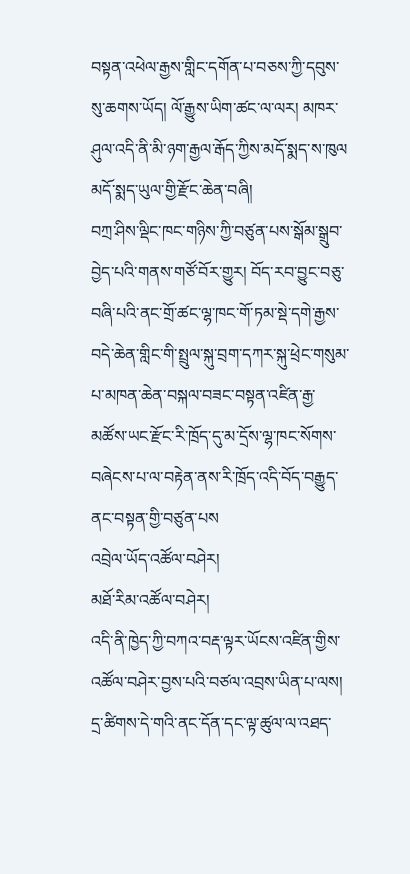བསྟན་འཕེལ་རྒྱས་གླིང་དགོན་པ་བཅས་ཀྱི་དབུས་སུ་ཆགས་ཡོད། ལོ་རྒྱུས་ཡིག་ཚང་ལ་ལར། མཁར་ཤུལ་འདི་ནི་མི་ཉག་རྒྱལ་རྒོད་ཀྱིས་མདོ་སྨད་ས་ཁུལ
མདོ་སྨད་ཡུལ་གྱི་རྫོང་ཆེན་བཞི།
བཀྲ་ཤིས་ལྡིང་ཁང་གཉིས་ཀྱི་བཙུན་པས་སྒོམ་སྒྲུབ་བྱེད་པའི་གནས་གཙོ་བོར་གྱུར། བོད་རབ་བྱུང་བཅུ་བཞི་པའི་ནང་གྲོ་ཚང་ལྷ་ཁང་གོ་ཏམ་སྡེ་དགེ་རྒྱས་བདེ་ཆེན་གླིང་གི་སྤྲུལ་སྐུ་བྲག་དཀར་སྐུ་ཕྲེང་གསུམ་པ་མཁན་ཆེན་བསྐལ་བཟང་བསྟན་འཛིན་རྒྱ་མཚོས་ཡང་རྫོང་རི་ཁྲོད་དུ་མ་དྲོས་ལྷ་ཁང་སོགས་བཞེངས་པ་ལ་བརྟེན་ནས་རི་ཁྲོད་འདི་བོད་བརྒྱུད་ནང་བསྟན་གྱི་བཙུན་པས
འབྲེལ་ཡོད་འཚོལ་བཤེར།
མཐོ་རིམ་འཚོལ་བཤེར།
འདི་ནི་ཁྱེད་ཀྱི་བཀའ་བརྡ་ལྟར་ཡོངས་འཛིན་གྱིས་འཚོལ་བཤེར་བྱས་པའི་བཙལ་འབྲས་ཡིན་པ་ལས། དྲ་ཚིགས་དེ་གའི་ནང་དོན་དང་ལྟ་ཚུལ་ལ་འཐད་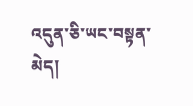འདུན་ཅི་ཡང་བསྟན་མེད།